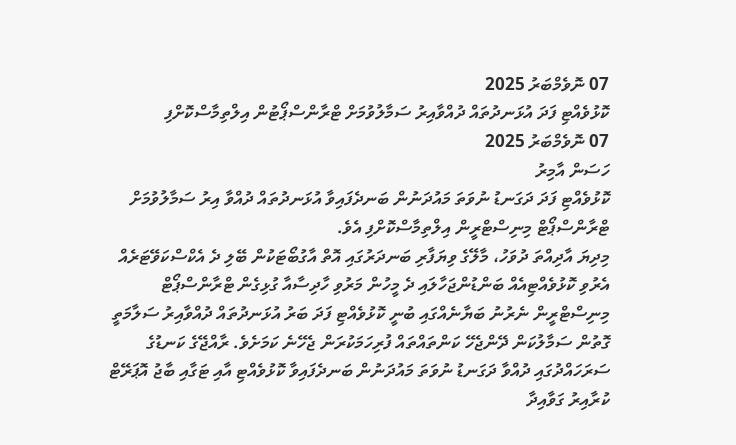07 ނޮވެމްބަރު 2025
ކޮޅުވެއްޓި ފަދަ އުޅަނދުތައް ދުއްވާއިރު ސަމާލުވުމަށް ޓްރާންސްޕޯޓުން އިލްތިމާސްކޮށްފި
07 ނޮވެމްބަރު 2025
ހަސަން އާމިރު
ކޮޅުވެއްޓި ފަދަ ދަގަނޑު ނުވަތަ މައުދަނުން ބަނދެފައިވާ އުޅަނދުތައް ދުއްވާ އިރު ސަމާލުވުމަށް ޓްރާންސްޕޯޓް މިނިސްޓްރީން އިލްތިމާސްކޮށްފި އެވެ.
މިދިޔަ އާދިއްތަ ދުވަހު، މާލޭގެ ވިޔަފާރި ބަނދަރުގައި އޮތް އާގުބޯޓަކުން ބޭލި ދެ އެކްސްކަވޭޓަރެއް އެރުވި ކޮޅުވެއްޓިއެއް ބަންޑުންޖަހާލައި ދެ މީހުން މަރުވި ހާދިސާއާ ގުޅިގެން ޓްރާންސްޕޯޓް މިނިސްޓްރީން ނެރުނު ބަޔާނެއްގައި ބުނީ ކޮޅުވެއްޓި ފަދަ ބަރު އުޅަނދުތައް ދުއްވާއިރު ސަލާމަތީ ގޮތުން ސަމާލުކަން ދޭންޖެހޭ ކަންތައްތައް ފުރިހަމަކުރަން ޖެހޭނެ ކަމަށެވެ. ރާއްޖޭގެ ކަނޑުގެ ސަރަހައްދުގައި ދުއްވާ ދަގަނޑު ނުވަތަ މައުދަނުން ބަނދެފައިވާ ކޮޅުވެއްޓި އާއި ޓަގާއި ބާޖު އޮޕަރޭޓް ކުރާއިރު ގަވާއިދާ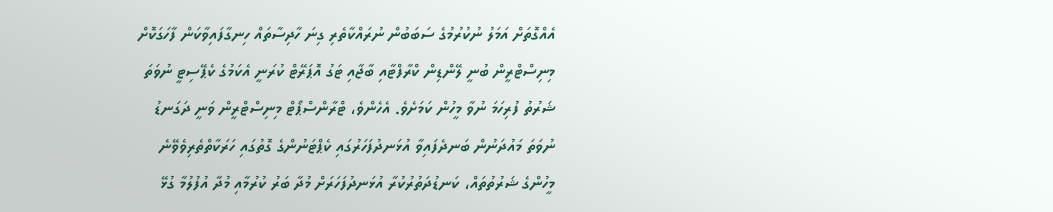އެއްގޮތަށް އަމަލު ނުކުރުމުގެ ސަބަބުން ނުރައްކާތެރި ގިނަ ހާދިސާތައް ހިނގާފައިވާކަން ފާހަގަކޮށް މިނިސްޓްރީން ބުނީ ލޭންޑިން ކްރާފްޓާއި ބާޖާއި ޓަގު އޮޕަރޭޓް ކުރަނީ އެކަމުގެ ކެޕޭސިޓީ ނުވަތަ ޝަރުތު ފުރިހަމަ ނުވާ މީހުން ކަމަށެވެ. އެހެންވެ، ޓްރާންސްޕޯޓް މިނިސްޓްރީން ވަނީ ދަގަނޑު ނުވަތަ މައުދަނުން ބަނދެފައިވާ އުޅަނދުފަހަރުގައި ކެޕްޓަނުންގެ ގޮތުގައި ހަރަކާތްތެރިވެވޭނެ މީހުންގެ ޝަރުތުތައް، ކަނޑުދަތުރުކުރާ އުޅަނދުފަހަރަށް މުދާ ބަރު ކުރުމާއި މުދާ އުފުލުމާ ގުޅޭ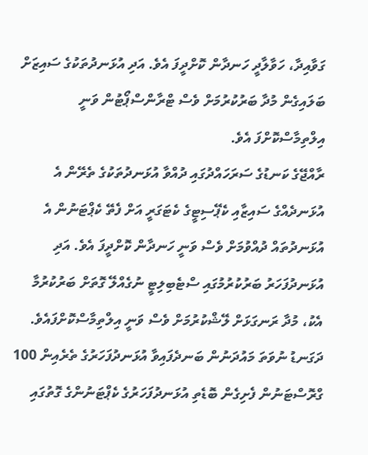ގަވާއިދާ، ހަވާލާދީ ހަނދާން ކޮށްދީފަ އެވެ. އަދި އުޅަނދުތަކުގެ ސައިޒަށް ބަލައިގެން މުދާ ބަރުކުރުމަށް ވެސް ޓްރާންސްޕޯޓުން ވަނީ އިލްތިމާސްކޮށްފަ އެވެ.
ރާއްޖޭގެ ކަނޑުގެ ސަރަހައްދުގައި ދުއްވާ އުޅަނދުތަކުގެ ތެރޭން އެ އުޅަނދެއްގެ ސައިޒާއި ކެޕޭސިޓީގެ ކެޓަގަރީ އަށް ފެތޭ ކެޕްޓަނުން އެ އުޅަނދުތައް ދުއްވުމަށް ވެސް ވަނީ ހަނދާން ކޮށްދީފަ އެވެ. އަދި އުޅަނދުފަހަރު ބަރުކުރުމުގައި ސްޓެބިލިޓީ ނުގެއްލޭ ގޮތަށް ބަރުކުރުމާ އެކު، މުދާ ރަނގަޅަށް ލޭޝްކުރުމަށް ވެސް ވަނީ އިލްތިމާސްކޮށްފައެވެ.
ދަގަނޑު ނުވަތަ މައުދަނުން ބަނދެފައިވާ އުޅަނދުފަހަރުގެ ތެރެއިން 100 ގްރޮސްޓަނުން ފެށިގެން ބޮޑެތި އުޅަނދުފަހަރުގެ ކެޕްޓަނުންގެ ގޮތުގައި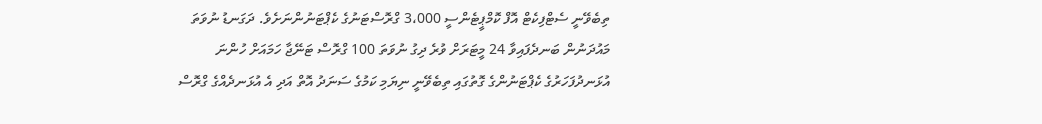ތިބެވޭނީ ސެޓްފިކެޓް އޮފް ކޮމްޕީޓެންސީ 3،000 ގްރޮސްޓަނުގެ ކެޕްޓަނުންނަށެވެ. ދަގަނޑު ނުވަތަ މައުދަނުން ބަނދެފައިވާ 24 މީޓަރަށް ވުރެ ދިގު ނުވަތަ 100 ގްރޮސް ޓަނޭޖާ ހަމައަށް ހުންނަ އުޅަނދުފަހަރުގެ ކެޕްޓަނުންގެ ގޮތުގައި ތިބެވޭނީ ނިޔަމި ކަމުގެ ސަނަދު އޮތް އަދި އެ އުޅަނދެއްގެ ގްރޮސް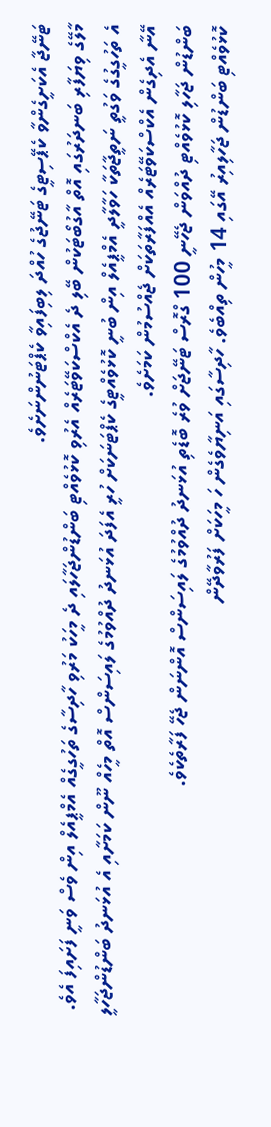ޓަނޭޖާ އެކަށީގެންވާ ކެޕޭސިޓީގެ ޓަނޭޖުގެ ހުއްދަ ލިބިފައިވާ ކެޕްޓަނުންނަށެވެ.
މާލޭގެ ވިޔަފާރި ބަނދަރުގައި އޮތް އާގުބޯޓަކުން ބޭލި ދެ އެކްސްކަވޭޓަރެއް އެރުވި ކޮޅުވެއްޓި ބަންޑުންޖަހާލައި ދެ މީހަކު މަރުވި ހާދިސާގެ ތަހުގީގެއް އެމްޕީއެލް އިން ވެސް ވަނީ ފަށައިފަ އެވެ. އެ ތަހުގީގުގެ ވަގުތީ ނަތީޖާތަކާ ހަވާލާދީ އެމްޕީއެލް އިން ބުނީ ކޮޅުވެއްޓީގެ ކެޕްޓަނަކަށް ހުރީ އެފަދަ އުޅަނދު ދުއްވުމުގެ ލައިސަންސް އޮތް މީހެއް ނޫން ކަމަށާއި އެ އުޅަނދު ބަންޑުންޖަހާލީ އޭނާ އެދިގެން އެކްސްކަވޭޓަރެއް އެއްފަރާތަކަށް ޖެއްސުމުން ކަމަށެވެ.
ބަންޑުން ޖަހާލި ކޮޅުވެއްޓި ދުއްވަން ޖެހޭނީ 100 ގްރޮސް ޓަނޭޖަށް ވުރެ ބޮޑެތި އުޅަނދު ދުއްވުމުގެ ލައިސަންސް އޮންނަން ޖެހޭ ފަރާތެކެވެ.
ކޮޅުވެއްޓި ބަންޑުން ޖަހާލިއިރު އޭގައި 14 މީހުން ތިއްބެވެ. ހާދިސާގައި އަނިޔާވެގެން ހަ މީހަކަށް ފަރުވާދޭން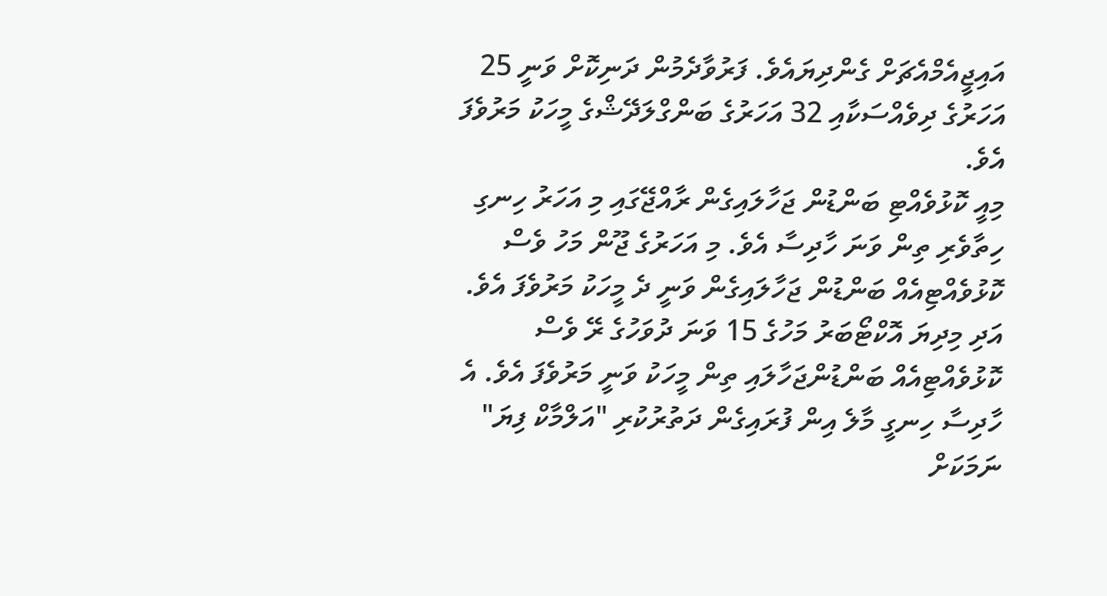އައިޖީއެމްއެޗަށް ގެންދިޔައެވެ. ފަރުވާދެމުން ދަނިކޮށް ވަނީ 25 އަހަރުގެ ދިވެއްސަކާއި 32 އަހަރުގެ ބަންގްލަދޭޝްގެ މީހަކު މަރުވެފަ އެވެ.
މިއީ ކޮޅުވެއްޓި ބަންޑުން ޖަހާލައިގެން ރާއްޖޭގައި މި އަހަރު ހިނގި ހިތާވެރި ތިން ވަނަ ހާދިސާ އެވެ. މި އަހަރުގެ ޖޫން މަހު ވެސް ކޮޅުވެއްޓިއެއް ބަންޑުން ޖަހާލައިގެން ވަނީ ދެ މީހަކު މަރުވެފަ އެވެ. އަދި މިދިޔަ އޮކްޓޯބަރު މަހުގެ 15 ވަނަ ދުވަހުގެ ރޭ ވެސް ކޮޅުވެއްޓިއެއް ބަންޑުންޖަހާލައި ތިން މީހަކު ވަނީ މަރުވެފަ އެވެ. އެ ހާދިސާ ހިނގީ މާލެ އިން ފުރައިގެން ދަތުރުކުރި "އަލްމާކް ފިޔަ" ނަމަކަށް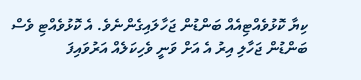ކިޔާ ކޮޅުވެއްޓިއެއް ބަންޑުން ޖަހާލައިގެންނެވެ. އެ ކޮޅުވެއްޓި ވެސް ބަންޑުން ޖަހާލި އިރު އެ އަށް ވަނީ ވެހިކަލެއް އަރުވައިފަ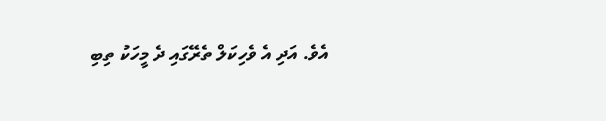އެވެ. އަދި އެ ވެހިކަލް ތެރޭގައި ދެ މީހަކު ތިބި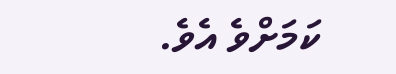ކަމަށްވެ އެވެ.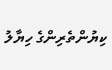ކިޔުންތެރިންގެ ހިޔާލު